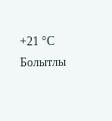+21 °С
Болытлы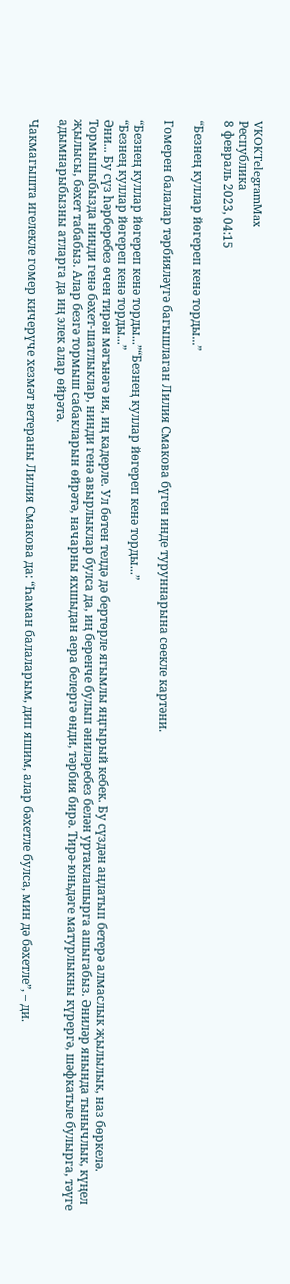VKOKTelegramMax
Республика
8 февраль 2023, 04:15

“Безнең куллар йөгереп кенә торды...”

Гомерен балалар тәрбияләүгә багышлаган Лилия Смакова бүген инде туруннарына сөекле картәни.

“Безнең куллар йөгереп кенә торды...”“Безнең куллар йөгереп кенә торды...”
“Безнең куллар йөгереп кенә торды...”
Әни... Бу сүз һәрберебез өчен тирән мәгънәгә ия, иң кадерле. Ул бөтен телдә дә бертөрле ягымлы яңгырый кебек. Бу сүздән аңлатып бетерә алмаслык җылылык, наз бөркелә. Тормышыбызда нинди генә бәхет-шатлыклар, нинди генә авырлыклар булса да, иң беренче булып әниләребез белән уртаклашырга ашыгабыз. Әниләр янында тынычлык, күңел җылысы, бәхет табабыз. Алар безгә тормыш сабакларын өйрәтә, начарны яхшыдан аера белергә өнди, тәрбия бирә. Тирә-юньдәге матурлыкны күрергә, шәфкатьле булырга, тәүге адымнарыбызны атларга да иң элек алар өйрәтә.

Чакмагышта игелекле гомер кичерүче хезмәт ветераны Лилия Смакова да: “Һаман балаларым, дип яшим, алар бәхетле булса, мин дә бәхетле”, – ди.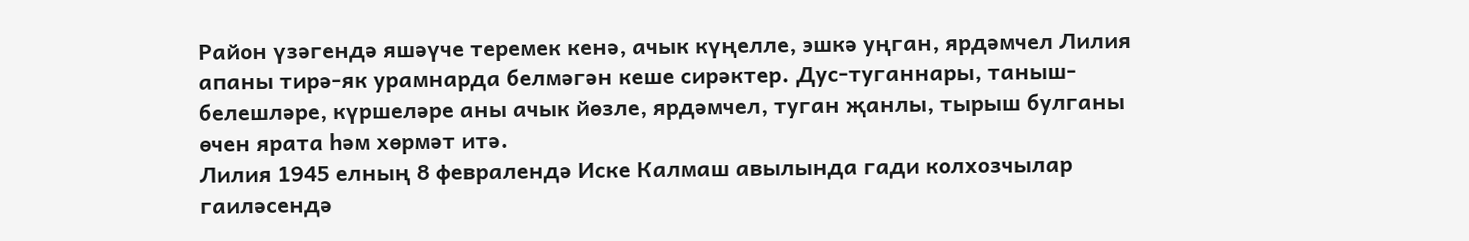Район үзәгендә яшәүче теремек кенә, ачык күңелле, эшкә уңган, ярдәмчел Лилия апаны тирә-як урамнарда белмәгән кеше сирәктер. Дус-туганнары, таныш-белешләре, күршеләре аны ачык йөзле, ярдәмчел, туган җанлы, тырыш булганы өчен ярата һәм хөрмәт итә.
Лилия 1945 елның 8 февралендә Иске Калмаш авылында гади колхозчылар гаиләсендә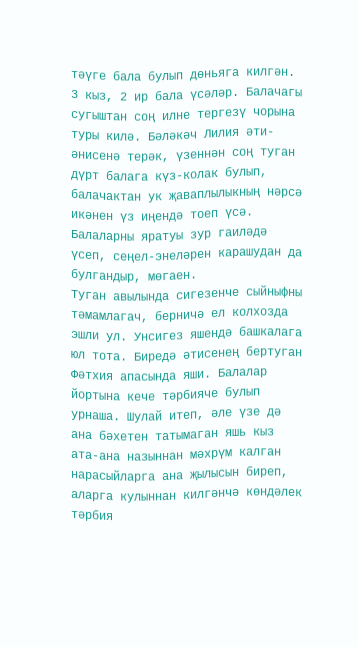тәүге бала булып дөньяга килгән. 3 кыз, 2 ир бала үсәләр. Балачагы сугыштан соң илне тергезү чорына туры килә. Бәләкәч Лилия әти-әнисенә терәк, үзеннән соң туган дүрт балага күз-колак булып, балачактан ук җаваплылыкның нәрсә икәнен үз иңендә тоеп үсә. Балаларны яратуы зур гаиләдә үсеп, сеңел-энеләрен карашудан да булгандыр, мөгаен.
Туган авылында сигезенче сыйныфны тәмамлагач, берничә ел колхозда эшли ул. Унсигез яшендә башкалага юл тота. Биредә әтисенең бертуган Фәтхия апасында яши. Балалар йортына кече тәрбияче булып урнаша. Шулай итеп, әле үзе дә ана бәхетен татымаган яшь кыз ата-ана назыннан мәхрүм калган нарасыйларга ана җылысын биреп, аларга кулыннан килгәнчә көндәлек тәрбия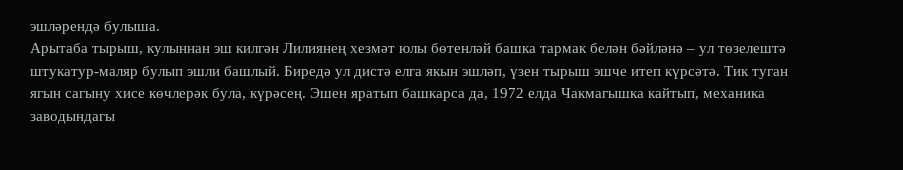эшләрендә булыша.
Арытаба тырыш, кулыннан эш килгән Лилиянең хезмәт юлы бөтенләй башка тармак белән бәйләнә – ул төзелештә штукатур-маляр булып эшли башлый. Биредә ул дистә елга якын эшләп, үзен тырыш эшче итеп күрсәтә. Тик туган ягын сагыну хисе көчлерәк була, күрәсең. Эшен яратып башкарса да, 1972 елда Чакмагышка кайтып, механика заводындагы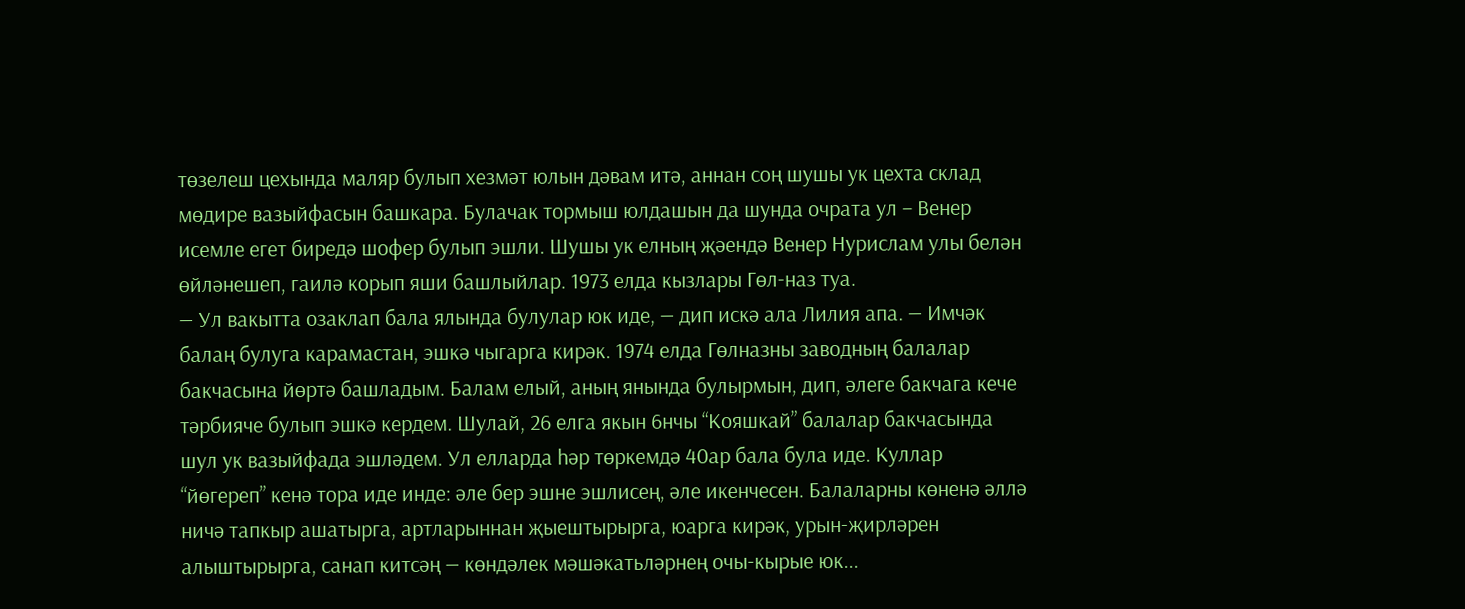төзелеш цехында маляр булып хезмәт юлын дәвам итә, аннан соң шушы ук цехта склад мөдире вазыйфасын башкара. Булачак тормыш юлдашын да шунда очрата ул – Венер исемле егет биредә шофер булып эшли. Шушы ук елның җәендә Венер Нурислам улы белән өйләнешеп, гаилә корып яши башлыйлар. 1973 елда кызлары Гөл-наз туа.
— Ул вакытта озаклап бала ялында булулар юк иде, — дип искә ала Лилия апа. — Имчәк балаң булуга карамастан, эшкә чыгарга кирәк. 1974 елда Гөлназны заводның балалар бакчасына йөртә башладым. Балам елый, аның янында булырмын, дип, әлеге бакчага кече тәрбияче булып эшкә кердем. Шулай, 26 елга якын 6нчы “Кояшкай” балалар бакчасында шул ук вазыйфада эшләдем. Ул елларда һәр төркемдә 40ар бала була иде. Куллар “йөгереп” кенә тора иде инде: әле бер эшне эшлисең, әле икенчесен. Балаларны көненә әллә ничә тапкыр ашатырга, артларыннан җыештырырга, юарга кирәк, урын-җирләрен алыштырырга, санап китсәң — көндәлек мәшәкатьләрнең очы-кырые юк...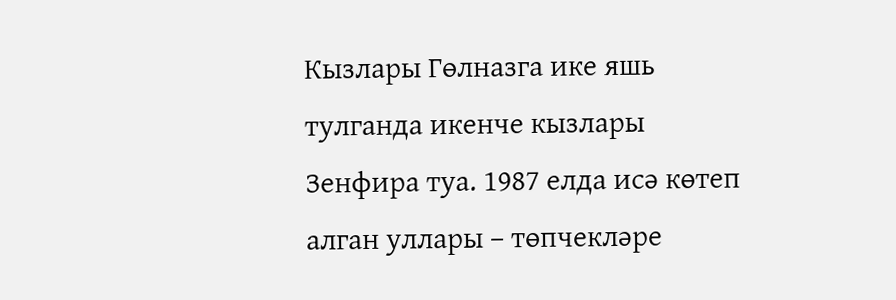Кызлары Гөлназга ике яшь тулганда икенче кызлары Зенфира туа. 1987 елда исә көтеп алган уллары – төпчекләре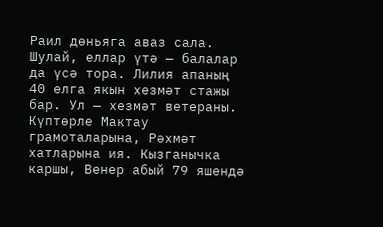Раил дөньяга аваз сала.
Шулай, еллар үтә — балалар да үсә тора. Лилия апаның 40 елга якын хезмәт стажы бар. Ул — хезмәт ветераны. Күптөрле Мактау грамоталарына, Рәхмәт хатларына ия. Кызганычка каршы, Венер абый 79 яшендә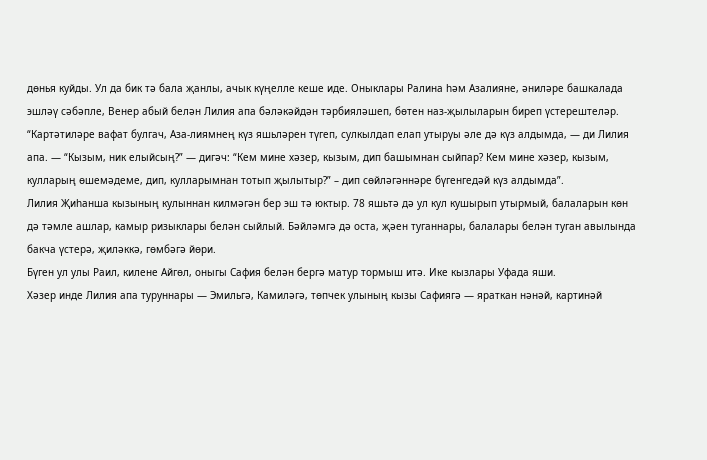дөнья куйды. Ул да бик тә бала җанлы, ачык күңелле кеше иде. Оныклары Ралина һәм Азалияне, әниләре башкалада эшләү сәбәпле, Венер абый белән Лилия апа бәләкәйдән тәрбияләшеп, бөтен наз-җылыларын биреп үстерештеләр.
“Картәтиләре вафат булгач, Аза-лиямнең күз яшьләрен түгеп, сулкылдап елап утыруы әле дә күз алдымда, — ди Лилия апа. — “Кызым, ник елыйсың?” — дигәч: “Кем мине хәзер, кызым, дип башымнан сыйпар? Кем мине хәзер, кызым, кулларың өшемәдеме, дип, кулларымнан тотып җылытыр?” – дип сөйләгәннәре бүгенгедәй күз алдымда”.
Лилия Җиһанша кызының кулыннан килмәгән бер эш тә юктыр. 78 яшьтә дә ул кул кушырып утырмый, балаларын көн дә тәмле ашлар, камыр ризыклары белән сыйлый. Бәйләмгә дә оста, җәен туганнары, балалары белән туган авылында бакча үстерә, җиләккә, гөмбәгә йөри.
Бүген ул улы Раил, килене Айгөл, оныгы Сафия белән бергә матур тормыш итә. Ике кызлары Уфада яши.
Хәзер инде Лилия апа туруннары — Эмильгә, Камиләгә, төпчек улының кызы Сафиягә — яраткан нәнәй, картинәй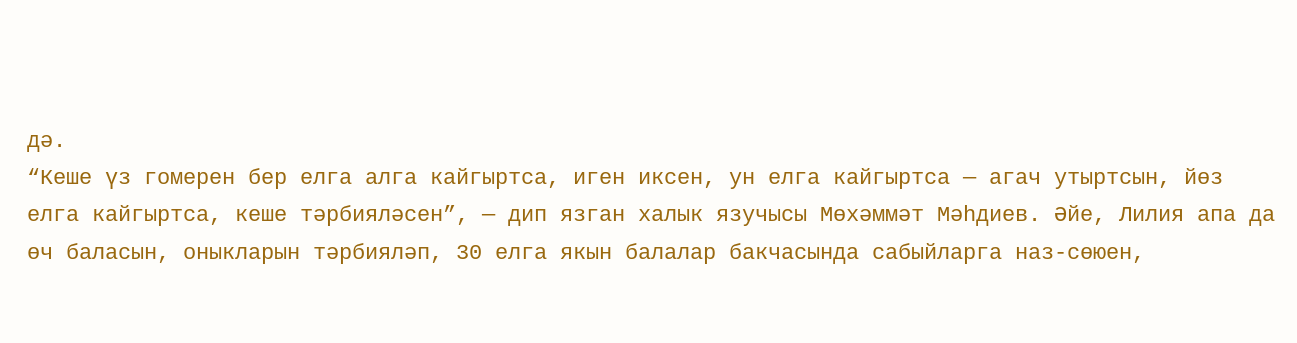дә.
“Кеше үз гомерен бер елга алга кайгыртса, иген иксен, ун елга кайгыртса — агач утыртсын, йөз елга кайгыртса, кеше тәрбияләсен”, — дип язган халык язучысы Мөхәммәт Мәһдиев. Әйе, Лилия апа да өч баласын, оныкларын тәрбияләп, 30 елга якын балалар бакчасында сабыйларга наз-сөюен,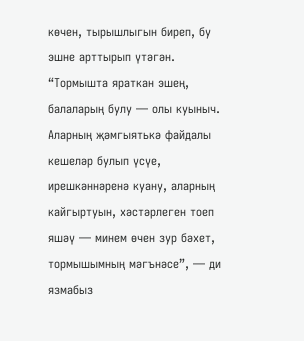көчен, тырышлыгын биреп, бу эшне арттырып үтәгән.
“Тормышта яраткан эшең, балаларың булу — олы куыныч. Аларның җәмгыятькә файдалы кешеләр булып үсүе, ирешкәннәренә куану, аларның кайгыртуын, хәстәрлеген тоеп яшәү — минем өчен зур бәхет, тормышымның мәгънәсе”, — ди язмабыз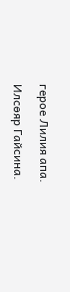герое Лилия апа.

Илсөяр Гайсина.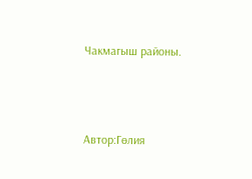Чакмагыш районы.



Автор:Гөлия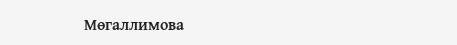Мөгаллимова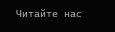Читайте нас